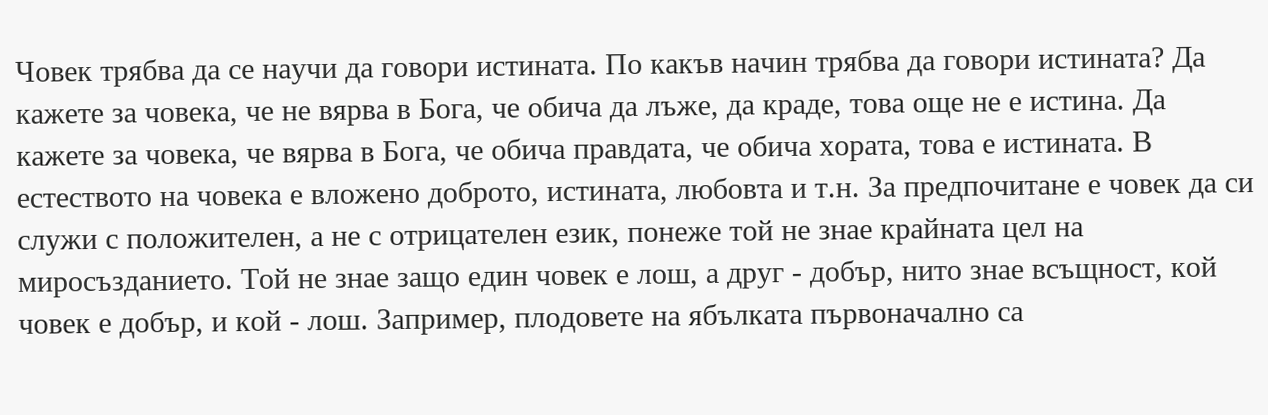Човек трябва да се научи да говори истината. По какъв начин трябва да говори истината? Да кажете за човека, че не вярва в Бога, че обича да лъже, да краде, това още не е истина. Да кажете за човека, че вярва в Бога, че обича правдата, че обича хората, това е истината. В естеството на човека е вложено доброто, истината, любовта и т.н. За предпочитане е човек да си служи с положителен, а не с отрицателен език, понеже той не знае крайната цел на миросъзданието. Той не знае защо един човек е лош, а друг - добър, нито знае всъщност, кой човек е добър, и кой - лош. Запример, плодовете на ябълката първоначално са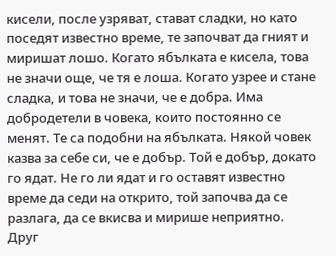кисели, после узряват, стават сладки, но като поседят известно време, те започват да гният и миришат лошо. Когато ябълката е кисела, това не значи още, че тя е лоша. Когато узрее и стане сладка, и това не значи, че е добра. Има добродетели в човека, които постоянно се менят. Те са подобни на ябълката. Някой човек казва за себе си, че е добър. Той е добър, докато го ядат. Не го ли ядат и го оставят известно време да седи на открито, той започва да се разлага, да се вкисва и мирише неприятно. Друг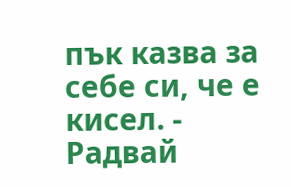пък казва за себе си, че е кисел. - Радвай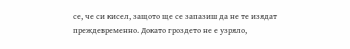се, че си кисел, защото ще се запазиш да не те изядат преждевременно. Докато гроздето не е узряло,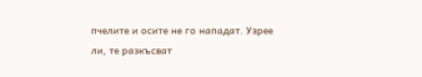пчелите и осите не го нападат. Узрее ли, те разкъсват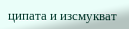ципата и изсмукват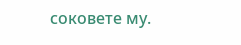соковете му.